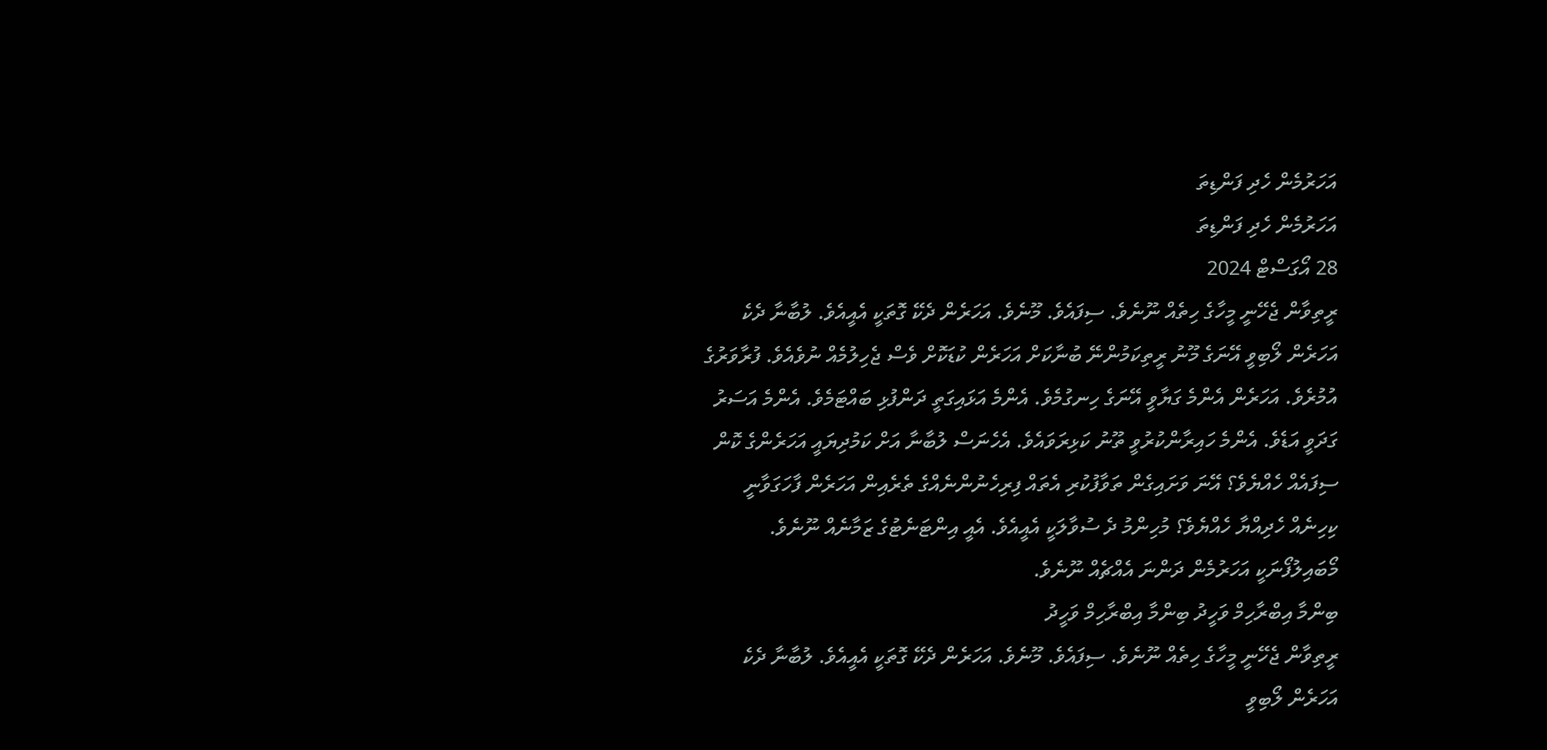އަހަރުމެން ހެދި ފަންޑިތަ
އަހަރުމެން ހެދި ފަންޑިތަ
28 އޯގަސްޓް 2024
ރީތިވާން ޖެހޭނީ މީހާގެ ހިތެއް ނޫނެވެ. ސިފައެވެ. މޫނެވެ. އަހަރެން ދެކޭ ގޮތަކީ އެއީއެވެ. ލުބާނާ ދެކެ އަހަރެން ލޯބިވީ އޭނަގެ މޫނު ރީތިކަމުންނޭ ބުނާކަށް އަހަރެން ކުޑަކޮށް ވެސް ޖެހިލުމެއް ނުވެއެވެ. ފުރާވަރުގެ އުމުރެވެ. އަހަރެން އެންމެ ގަޔާވީ އޭނަގެ ހިނގުމެވެ. އެންމެ އަޅައިގަތީ ދަންފުޅި ބައްޓަމެވެ. އެންމެ އަސަރު ގަދަވީ އަޑެވެ. އެންމެ ހައިރާންކުރުވީ ތޫނު ކަޅިރަވައެވެ. އެހެނަސް ލުބާނާ އަށް ކަމުދިޔައީ އަހަރެންގެ ކޮން ސިފައެއް ހެއްޔެވެ؟ އޭނަ ވަށައިގެން ތަވާފުކުރި އެތައް ފިރިހެނުންނެއްގެ ތެރެއިން އަހަރެން ފާހަގަވާނީ ކިހިނެއް ހެދިއްޔާ ހެއްޔެވެ؟ މުހިންމު ދެ ސުވާލަކީ އެއީއެވެ. އެއީ އިންޓަނެޓުގެ ޒަމާނެއް ނޫނެވެ. މޯބައިލުފޯނަކީ އަހަރުމެން ދަންނަ އެއްޗެއް ނޫނެވެ.
ބިންމާ އިބްރާހިމް ވަހީދު ބިންމާ އިބްރާހިމް ވަހީދު
ރީތިވާން ޖެހޭނީ މީހާގެ ހިތެއް ނޫނެވެ. ސިފައެވެ. މޫނެވެ. އަހަރެން ދެކޭ ގޮތަކީ އެއީއެވެ. ލުބާނާ ދެކެ އަހަރެން ލޯބިވީ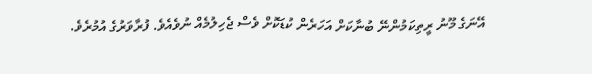އޭނަގެ މޫނު ރީތިކަމުންނޭ ބުނާކަށް އަހަރެން ކުޑަކޮށް ވެސް ޖެހިލުމެއް ނުވެއެވެ. ފުރާވަރުގެ އުމުރެވެ.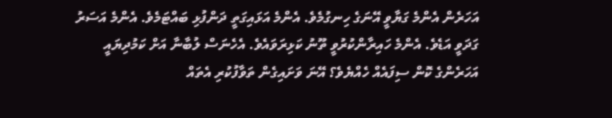އަހަރެން އެންމެ ގަޔާވީ އޭނަގެ ހިނގުމެވެ. އެންމެ އަޅައިގަތީ ދަންފުޅި ބައްޓަމެވެ. އެންމެ އަސަރު ގަދަވީ އަޑެވެ. އެންމެ ހައިރާންކުރުވީ ތޫނު ކަޅިރަވައެވެ. އެހެނަސް ލުބާނާ އަށް ކަމުދިޔައީ އަހަރެންގެ ކޮން ސިފައެއް ހެއްޔެވެ؟ އޭނަ ވަށައިގެން ތަވާފުކުރި އެތައް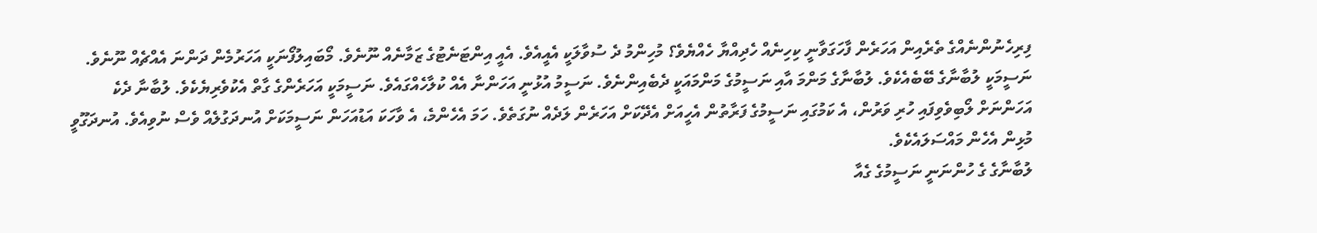ފިރިހެނުންނެއްގެ ތެރެއިން އަހަރެން ފާހަގަވާނީ ކިހިނެއް ހެދިއްޔާ ހެއްޔެވެ؟ މުހިންމު ދެ ސުވާލަކީ އެއީއެވެ. އެއީ އިންޓަނެޓުގެ ޒަމާނެއް ނޫނެވެ. މޯބައިލުފޯނަކީ އަހަރުމެން ދަންނަ އެއްޗެއް ނޫނެވެ.
ނަސީމަކީ ލުބާނާގެ ބޭބެއެކެވެ. ލުބާނާގެ މަންމަ އާއި ނަސީމުގެ މަންމައަކީ ދެބެއިންނެވެ. ނަސީމު އުޅުނީ އަހަންނާ އެއް ކުލާހެއްގައެވެ. ނަސީމަކީ އަހަރެންގެ ގާތް އެކުވެރިޔެކެވެ. ލުބާނާ ދެކެ އަހަންނަށް ލޯބިވެވިފައި ހުރި ވަރުން، އެ ކަމުގައި ނަސީމުގެ ފަރާތުން އެހީއަށް އެދޭކަށް އަހަރެން ލަދެއް ނުގަތެވެ. ހަމަ އެހެންމެ، އެ ވާހަކަ އަޑުއަހަން ނަސީމަކަށް އުނދަގުލެއް ވެސް ނުވިއެވެ. އުނދަގޫވީ މުޅިން އެހެން މައްސަލައެކެވެ.
ލުބާނާގެ ގެ ހުންނަނީ ނަސީމުގެ ގެއާ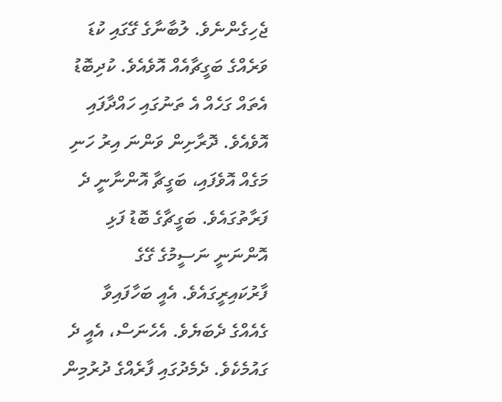ޖެހިގެންނެވެ. ލުބާނާގެ ގޭގައި ކުޑަ ވަރެއްގެ ބަގީޗާއެއް އޮވެއެވެ. ކުދިބޮޑު އެތައް ގަހެއް އެ ތަނުގައި ހައްދާފައި އޮވެއެވެ. ދޮރާށިން ވަންނަ އިރު ހަނި މަގެއް އޮވެފައި، ބަގީޗާ އޮންނާނީ ދެ ފަރާތުގައެވެ. ބަގީޗާގެ ބޮޑު ފަޅި އޮންނަނީ ނަސީމުގެ ގޭގެ ފާރުކައިރީގައެވެ. އެއީ ބަހާފައިވާ ގެއެއްގެ ދެބަޔެވެ. އެހެނަސް، އެއީ ދެ ގައުމެކެވެ. ދެމެދުގައި ފާރެއްގެ ދުރުމިން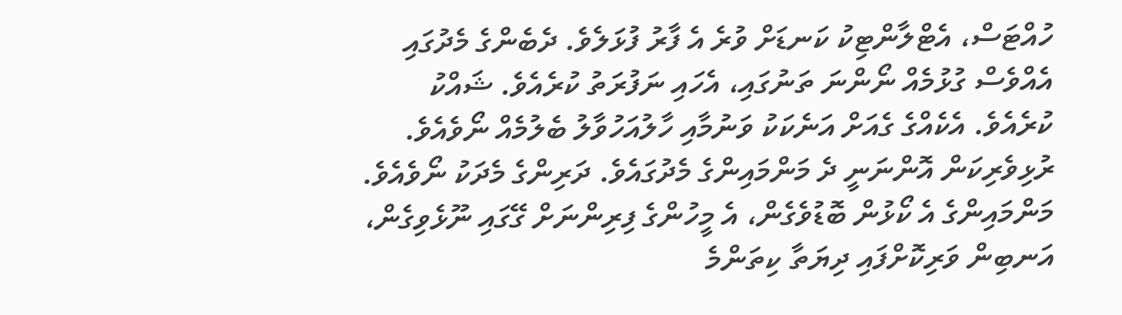ހުއްޓަސް، އެޓްލާންޓިކު ކަނޑަށް ވުރެ އެ ފާރު ފުޅަލެވެ. ދެބެންގެ މެދުގައި އެއްވެސް ގުޅުމެއް ނޯންނަ ތަނުގައި، އެހައި ނަފުރަތު ކުރެއެވެ. ޝައްކު ކުރެއެވެ. އެކެއްގެ ގެއަށް އަނެކަކު ވަނުމާއި ހާލުއަހުވާލު ބެލުމެއް ނޯވެއެވެ. ރުޅިވެރިކަން އޮންނަނީ ދެ މަންމައިންގެ މެދުގައެވެ. ދަރިންގެ މެދަކު ނޯވެއެވެ. މަންމައިންގެ އެ ކޯޅުން ބޮޑުވެގެން، އެ މީހުންގެ ފިރިންނަށް ގޭގައި ނޫޅެވިގެން، އަނބިން ވަރިކޮށްފައި ދިޔަތާ ކިތަންމެ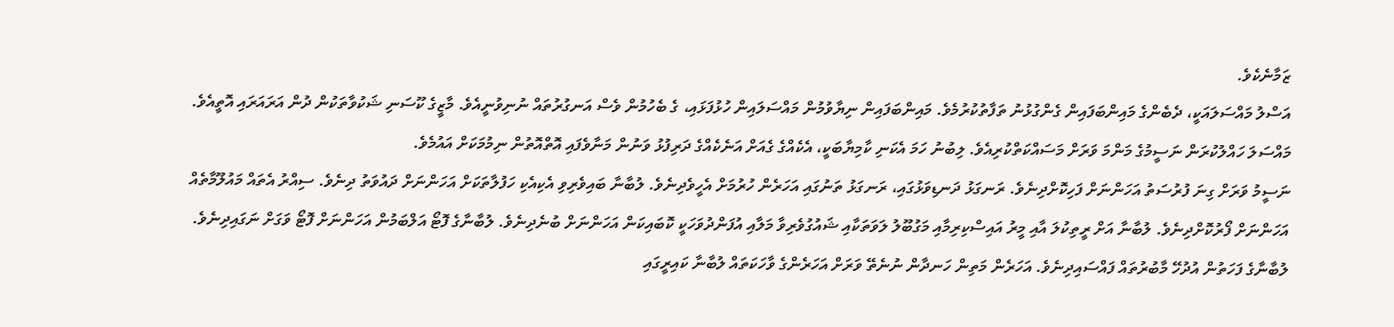ޒަމާނެކެވެ.
އަސްލު މައްސަލައަކީ، ދެބެންގެ މައިންބަފައިން ގެންގުޅުނު ތަފާތުކުރުމެވެ. މައިންބަފައިން ނިޔާވުމުން މައްސަލައިން ހުޅުފަޅައި، ގެ ބެހުމުން ވެސް އަނގުރުތައް ނުނިވުނީއެވެ. މާޒީގެ ކޫސަނި ޝަކުވާތަކުން ދުން އަރައަރައި އޮތީއެވެ. މައްސަލަ ހައްލުކުރަން ނަސީމުގެ މަންމަ ވަރަށް މަސައްކަތްކުރިއެވެ. ލިބުނު ހަމަ އެކަނި ކާމިޔާބަކީ، އެކެއްގެ ގެއަށް އަނެކެއްގެ ދަރިފުޅު ވަނުން މަނާވެފައި އޮތްއޮތުން ނިމުމަކަށް އައުމެވެ.
ނަސީމު ވަރަށް ގިނަ ފުރުސަތު އަހަންނަށް ފަހިކޮށްދިނެވެ. ރަނގަޅު ދަނޑިވަޅުގައި، ރަނގަޅު ތަނުގައި އަހަރެން ހުރުމަށް އެހީވެދިނެވެ. ލުބާނާ ބައިވެރިވި އެކިއެކި ހަފުލާތަކަށް އަހަންނަށް ދައުވަތު ދިނެވެ. ސިއްރު އެތައް މައުލޫމާތެއް އަހަންނަށް ފޯރުކޮށްދިނެވެ. ލުބާނާ އަށް ރީތިކުލަ އާއި މީރު އައިސްކިރިމާއި މަގުބޫލު ލަވަތަކާއި ޝައުގުވެރިވާ މަލާއި އުފަންދުވަހަކީ ކޮބައިކަން އަހަންނަށް ބުނެދިނެވެ. ލުބާނާގެ ފޮޓޯ އަލްބަމުން އަހަންނަށް ފޮޓޯ ވަގަށް ނަގައިދިނެވެ. ލުބާނާގެ ފަހަތުން އުދުހޭ މާބުރުތައް ފައްސައިދިނެވެ. އަހަރެން މަތިން ހަނދާން ނުނެތޭ ވަރަށް އަހަރެންގެ ވާހަކަތައް ލުބާނާ ކައިރީގައި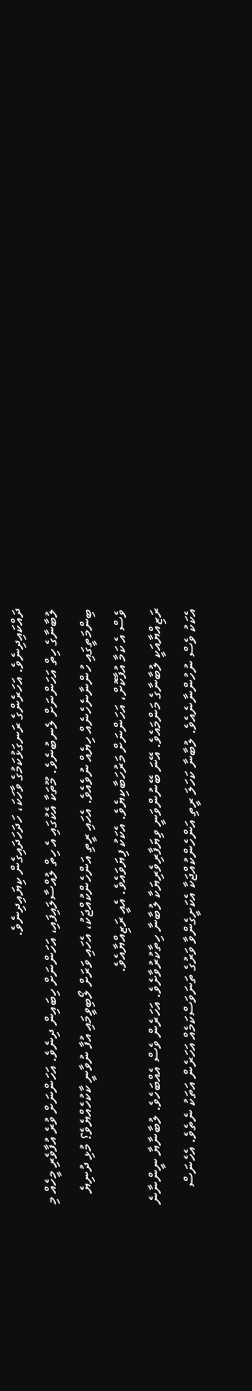ދައްކައިދިނެވެ. އަހަރެންގެ ރަނގަޅުކަމުގެ ވާހަކަ، ހަދަހަދައިގެން ކިޔައިދިނެވެ.
ލުބާނާގެ ހިތް އަހަންނަށް ލެނބުނެވެ. މޫތަކާ އެކުގައި އެ ހިތް ލުއްސާލައިފައި، އަހަންނަށް ހިބައިން ދިނެވެ. އަހަންނަށް ވުރެ އުފާވެރި މީހެއް މި ބިންމަތީގައި ހުންނާނެހެނެއް ހިޔެއް ނުވެއެވެ. އެހައި ރީތި އަންހެންކުއްޖަކު، އެހައި ވަރަށް ލޯބިވީމައި އުފާ ނުވާނީ ކާކުހެއްޔެވެ؟ މުޅި ދުނިޔެ ވެސް އެ ކަމާ އުފާކޮށް، އަހަންނަށް މަރުހަބާކިޔެވެ. އެކަކު ފިޔަވައެވެ. އެއީ ރަޒިއްޔާއެވެ.
ރަޒިއްޔާއަކީ ލުބާނާގެ މަންމައެވެ. އޭނަ ބޭނުންވަނީ ވިޔަފާރިވެރިޔަކާ ލުބާނާ ހިތާކުރުވާށެވެ. އަހަރެން ވެސް އެއްބަހެވެ. ލުބާނާޔާ ނީންނާނެ އެކަކު ވެސް ނުހުންނާނެއެވެ. ލުބާނާ ކަހަލަ ރީތި އަންހެންކުއްޖަކާ އެކަށީގެންވާ ވަރުގެ ތަނަވަސްކަމެއް އަހަރެން އަތަކު ނެތެވެ. އެހެނަސް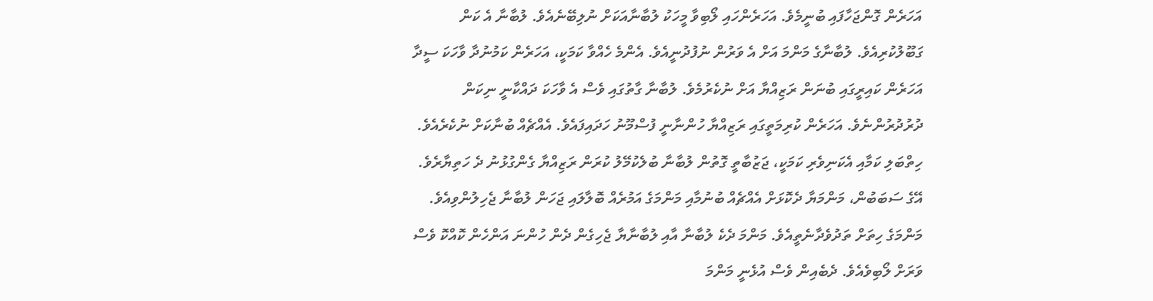އަހަރެން ގޮންޖަހާފައި ބުނީމެވެ. އަހަރެންހައި ލޯބިވާ މީހަކު ލުބާނާއަކަށް ނުލިބޭނެއެވެ. ލުބާނާ އެ ކަން ގަބޫލުކުރިއެވެ. ލުބާނާގެ މަންމަ އަށް އެ ވަރުން ނުފުދުނީއެވެ. އެންމެ ހެއްވާ ކަމަކީ، އަހަރެން ކަމުނުދާ ވާހަކަ ސީދާ އަހަރެން ކައިރީގައި ބުނަން ރަޒިއްޔާ އަށް ނުކެރުމެވެ. ލުބާނާ ގާތުގައި ވެސް އެ ވާހަކަ ދައްކާނީ ނިކަން ދުރުދުރުންނެވެ. އަހަރެން ކުރިމަތީގައި ރަޒިއްޔާ ހުންނާނީ ފުސްމޫނު ހަދައިފައެވެ. އެއްޗެއް ބުނާކަށް ނުކެރެއެވެ.
ހިތްބަލި ކަމާއި އެކަނިވެރި ކަމަކީ، ޖަޒުބާތީ ގޮތުން ލުބާނާ ބުލެކުމޭލު ކުރަން ރަޒިއްޔާ ގެންގުޅުނު ދެ ހަތިޔާރެވެ. އޭގެ ސަބަބުން، މަންމަޔާ ދެކޮޅަށް އެއްޗެއް ބުނުމާއި މަންމަގެ އަމުރެއް ބޮލާލައި ޖަހަން ލުބާނާ ޖެހިލުންވިއެވެ. މަންމަގެ ހިތަށް ތަދުވެދާނެތީއެވެ. މަންމަ ދެކެ ލުބާނާ އާއި ލުބާނާޔާ ޖެހިގެން ދެން ހުންނަ އަންހެން ކޮއްކޮ ވެސް ވަރަށް ލޯބިވެއެވެ. ދެބެއިން ވެސް އުޅެނީ މަންމަ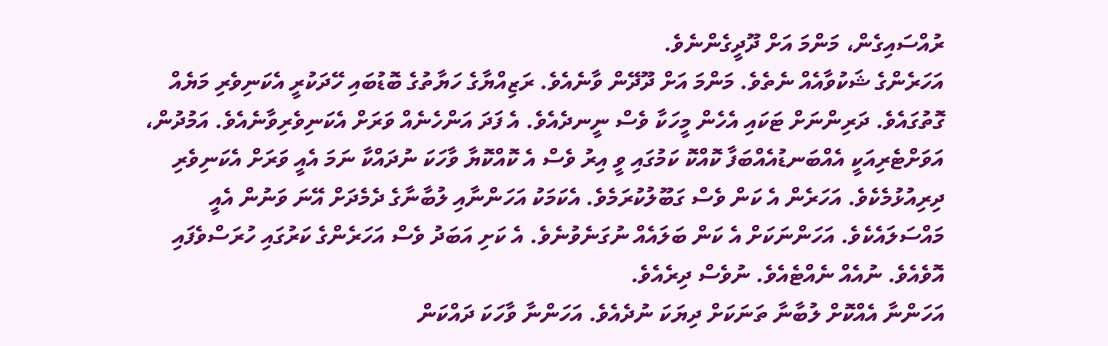ރުއްސައިގެން، މަންމަ އަށް ދޫދީގެންނެވެ.
އަހަރެންގެ ޝަކުވާއެއް ނެތެވެ. މަންމަ އަށް ދޫދޭން ވާނެއެވެ. ރަޒިއްޔާގެ ހަޔާތުގެ ބޮޑުބައި ހޭދަކުރީ އެކަނިވެރި މަޔެއް ގޮތުގައެވެ. ދަރިންނަށް ޓަކައި އެހެން މީހަކާ ވެސް ނީނދެއެވެ. އެ ފަދަ އަންހެނެއް ވަރަށް އެކަނިވެރިވާނެއެވެ. އަމުދުން، އަވަށްޓެރިއަކީ އެއްބަނޑުއެއްބަފާ ކޮއްކޮ ކަމުގައި ވީ އިރު ވެސް އެ ކޮއްކޮޔާ ވާހަކަ ނުދައްކާ ނަމަ އެއީ ވަރަށް އެކަނިވެރި ދިރިއުޅުމެކެވެ. އަހަރެން އެ ކަން ވެސް ގަބޫލުކުރަމެވެ. އެކަމަކު އަހަންނާއި ލުބާނާގެ ދެމެދަށް އޭނަ ވަނުން އެއީ މައްސަލައެކެވެ. އަހަންނަކަށް އެ ކަން ބަލައެއް ނުގަނެވުނެވެ. އެ ކަށި އަބަދު ވެސް އަހަރެންގެ ކަރުގައި ހުރަސްވެފައި އޮވެއެވެ. ނުއެއް ނެއްޓެއެވެ. ނުވެސް ދިރެއެވެ.
އަހަންނާ އެއްކޮށް ލުބާނާ ތަނަކަށް ދިޔަކަ ނުދެއެވެ. އަހަންނާ ވާހަކަ ދައްކަން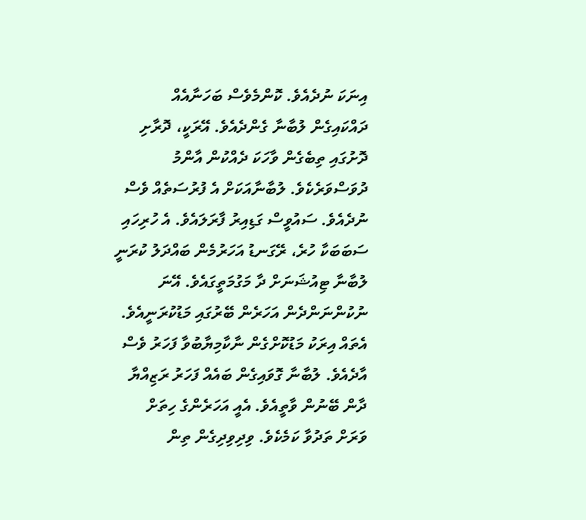އިނަކަ ނުދެއެވެ. ކޮންމެވެސް ބަހަނާއެއް ދައްކައިގެން ލުބާނާ ގެންދެއެވެ. އޭރަކީ، ދޮރާށި ދޮށުގައި ތިބެގެން ވާހަކަ ދެއްކުން އާންމު ދުވަސްވަރެކެވެ. ލުބާނާއަކަށް އެ ފުރުސަތެއް ވެސް ނުދެއެވެ. ސައުވީސް ގަޑިއިރު ފާރަލައެވެ. އެ ހުރިހައި ސަބަބަކާ ހުރެ، ރޭގަނޑު އަހަރުމެން ބައްދަލު ކުރަނީ ލުބާނާ ޓިއުޝަނަށް ދާ މަގުމަތީގައެވެ. އޭނަ ނުކުންނަންދެން އަހަރެން ބޭރުގައި މަޑުކުރަނީއެވެ. އެތައް އިރަކު މަޑުކޮށްގެން ނާކާމިޔާބުވާ ފަހަރު ވެސް އާދެއެވެ. ލުބާނާ ގޮވައިގެން ބައެއް ފަހަރު ރަޒިއްޔާ ދާން ބޭނުން ވާތީއެވެ. އެއީ އަހަރެންގެ ހިތަށް ވަރަށް ތަދުވާ ކަމެކެވެ. ވިދިވިދިގެން ތިން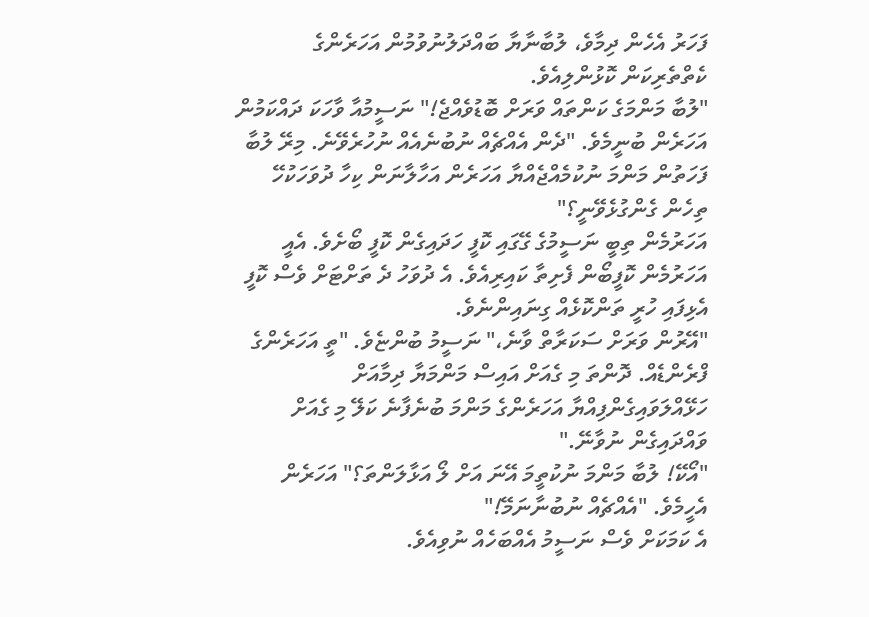ފަހަރު އެހެން ދިމާވެ، ލުބާނާޔާ ބައްދަލުނުވުމުން އަހަރެންގެ ކެތްތެރިކަން ކޮޅުންލިއެވެ.
"ލުބާ މަންމަގެ ކަންތައް ވަރަށް ބޮޑުވެއްޖެ!" ނަސީމުއާ ވާހަކަ ދައްކަމުން އަހަރެން ބުނީމެވެ. "ދެން އެއްޗެއް ނުބުނެއެއް ނުހުރެވޭނެ. މިރޭ ލުބާ ފަހަތުން މަންމަ ނުކުމެއްޖެއްޔާ އަހަރެން އަހާލާނަން ކިހާ ދުވަހަކުހޭ ތިހެން ގެންގުޅެވޭނީ؟"
އަހަރުމެން ތިބީ ނަސީމުގެ ގޭގައި ކޮފީ ހަދައިގެން ކޮފީ ބޯށެވެ. އެއީ އަހަރުމެން ކޮފީބޯން ފެށިތާ ކައިރިއެވެ. އެ ދުވަހު ދެ ތަށްޓަށް ވެސް ކޮފީ އެޅިފައި ހުރީ ތަންކޮޅެއް ގިނައިންނެވެ.
"އޭރުން ވަރަށް ސަކަރާތް ވާނެ،" ނަސީމު ބުންޏެވެ. "ތީ އަހަރެންގެ ފްރެންޑެއް. ދޮންތަ މި ގެއަށް އައިސް މަންމަޔާ ދިމާއަށް ހަޅޭއްލަވައިގެންފިއްޔާ އަހަރެންގެ މަންމަ ބުނެފާނެ ކަލޭ މި ގެއަށް ވައްދައިގެން ނުވާނޭ."
"އޯކޭ! ލުބާ މަންމަ ނުކުތީމަ އޭނަ އަށް ލޯ އަޅާލަންތަ؟" އަހަރެން އެހީމެވެ. "އެއްޗެއް ނުބުނާނަމޭ!"
އެ ކަމަކަށް ވެސް ނަސީމު އެއްބަހެއް ނުވިއެވެ.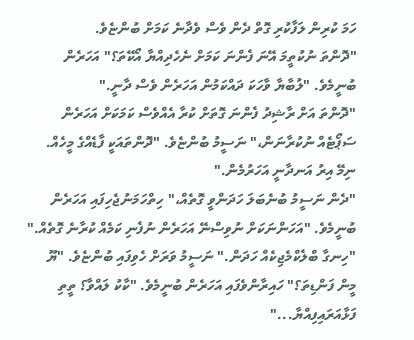ހަމަ ކުރިން ލަފާކުރި ގޮތް ދެން ވެސް ވެދާނެ ކަމަށް ބުންޏެވެ.
"ދޮންތަ ނުކުތީމަ އޭނަ ފެންނަ ކަމަށް ނެހެދިއްޔާ އޯކޭތަ؟" އަހަރެން ބުނީމެވެ. "ލުބާޔާ ވާހަކަ ދައްކަމުން އަހަރެން ވެސް ދާނީ."
"ދޮންތަ އަށް ރާޝިދު ފެންނަ ގޮތަށް ކުރާ އެއްވެސް ކަމަކަށް އަހަރެން ސަޕޯޓެއް ނުކުރާނަން،" ނަސީމު ބުންޏެވެ. "ދޮންތައަކީ ފާޑެއްގެ މީހެއް. ނިމޭ އިރު އަނދާނީ އަހަރުމެން."
"ދެން ނަސީމު ބުނެބަލަ ހަދަންވީ ގޮތެއް،" ހިތްހަމަނުޖެހިފައި އަހަރެން ބުނީމެވެ. "އަހަންނަކަށް ނުވިސްނޭ އަހަރެން ނުފެނި ކަމެއް ކުރާނެ ގޮތެއް."
"ހިނގާ ބްލެކްމެޖިކެއް ހަދަން." ނަސީމު ވަރަށް ހެވިފައި ބުންޏެވެ. "ޔޫ މީން ފަންޑިތަ؟" ހައިރާންވެފައި އަހަރެން ބުނީމެވެ. "ކާކު ލައްވާ؟ ތީތި ފަޅާއަރައިފިއްޔާ..."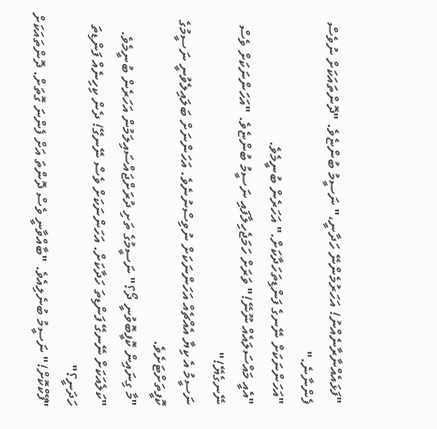"ފަޅައެއްނާރާނެއްނު! އަހަރުމެންނޭ ހަދާނީ،" ނަސީމު ބުންޏެވެ. "ދޮންތައަކަށް ނުވެސް ފެންނާނެ."
"އަހަންނަކަށް ނޭނގެ ފަންޑިތަހަދާކަށް." އަހަރެން ބުނީމެވެ.
"އެއީ މައްސަލައެއް ނޫނޭ!" ވަރަށް ހަމަޖެހިލާފައި ނަސީމު ބުންޏެވެ. "އަހަންނަކަށް ވެސް ނޭނގެޔޭ!"
ނަސީމު އެ ކިޔާ އެއްޗެއް އަހަންނަކަށް ނުވިސްނުނެވެ. އަހަންނަށް ބަލައިލެވުނީ ނަސީމުގެ ކޮފީތަށްޓަށެވެ.
"މާ ގިނައިން ކޮފީބޮވުނީ ދޯ؟" ނަސީމުގެ ތަށި ދުރަށްޖައްސައިލަމުން އަހަރެން ބުނީމެވެ. "ކަލެއަކަށް ނޭނގޭ ފަންޑިތަ ހަދާކަށް. އަހަންނަކަށް ވެސް ނޭނގޭ! ދެން ކިހިނެއް ފަންޑިތަ ހަދަނީ؟"
"ފޭކްކޮށް!" ނަސީމު ބުނެލިއެވެ. "ބާއްވާނީ ވެސް ދޮންތަ އަށް ފެންނަ ގޮތަށް. ދޮންތައަކަށް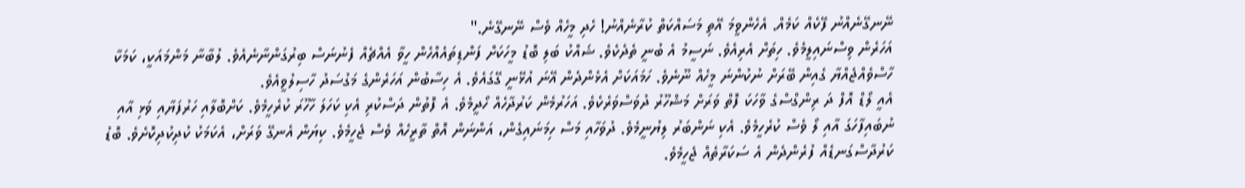ނޭނގޭނެއްނު ފޭކެއް ކަމެއް. އެހެންވީމަ އޭތި މަސައްކަތް ކުރާނެއްނު! ހެދި މީހެއް ވެސް ނޭނގޭނެ."
އަހަރެން ވިސްނައިލީމެވެ. ހިތަށް އެރިއެވެ. ނަސީމު އެ ބުނީ ތެދެކެވެ. ޝައްކު ބަލި ބޮޑު މީހަކަށް ފަންޑިތައެއްހެން ހީވާ އެއްޗެއް ފެނުނަސް ބިރުގަންނާނެއެވެ. ލުބާނާ މަންމައަކީ، ކަމަކާ ހާސްވެއްޖެއްޔާ ގެއިން ބޭރަށް ނުކުންނަ މީހެއް ނޫނެވެ. ހަމައަކަށް އެޅެންދެން އޭނަ އުޅޭނީ ގޭގައެވެ. އެ ހިސާބުން އަހަރެންގެ މަގުސަދު ހާސިލުވީއެވެ.
އެއީ ލޯޑް އޮފް ދަ ރިންގްސްގެ ވާހަކަ ފޮތް ވަރަށް މަޝްހޫރު ދުވަސްވަރެކެވެ. އަހަރުމެން ކަރުދާހެއް ހޯދީމެވެ. އެ ފޮތުން ދަސްކުރި އެކި ކަހަލަ ހާހޫރަ ކުރެހީމެވެ. ކަށްބޮލާއި ހަރުފަޔާއި ވަޅި އާއި ނުބައިފާހަގަ އާއި ލޯ ވެސް ކުރެހީމެވެ. އެކި ނަންބަރު ލިޔުނީމެވެ. ދުވަހާއި މަސް ހިމަނައިގެން، އަންނަން އޮތް ތާރީހެއް ވެސް ޖެހީމެވެ. ކިޔަން އެނގޭ ވަރަށް، އެކަމަކު ކުދިކުދިކޮށެވެ. ބޮޑު ކަރުދާސްގަނޑެއް ފުރެންދެން އެ ސަކަރާތެއް ޖެހީމެވެ.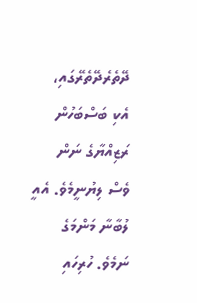ދޭތެރެދޭތެރޭގައި، އެކި ބަސްބަހުން ރަޒިއްޔާގެ ނަން ވެސް ލިޔުނީމެވެ. އެއީ ލުބާނާ މަންމަގެ ނަމެވެ. ހުރިހައި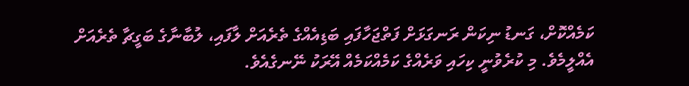ކަމެއްކޮށް، ގަނޑު ނިކަން ރަނގަޅަށް ފަތްޖަހާފައި ބަޑިއެއްގެ ތެރެއަށް ލާފައި، ލުބާނާގެ ބަގީޗާ ތެރެއަށް އެއްލީމެވެ. މި ކުރެވުނީ ކިހައި ވަރެއްގެ ކަމެއްކަމެއް އޭރަކު ނޭނގެއެވެ.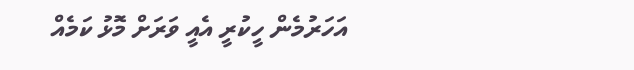އަހަރުމެން ހީކުރީ އެއީ ވަރަށް މޮޅު ކަމެއް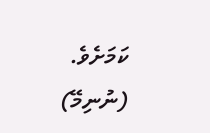ކަމަށެވެ. (ނުނިމޭ)